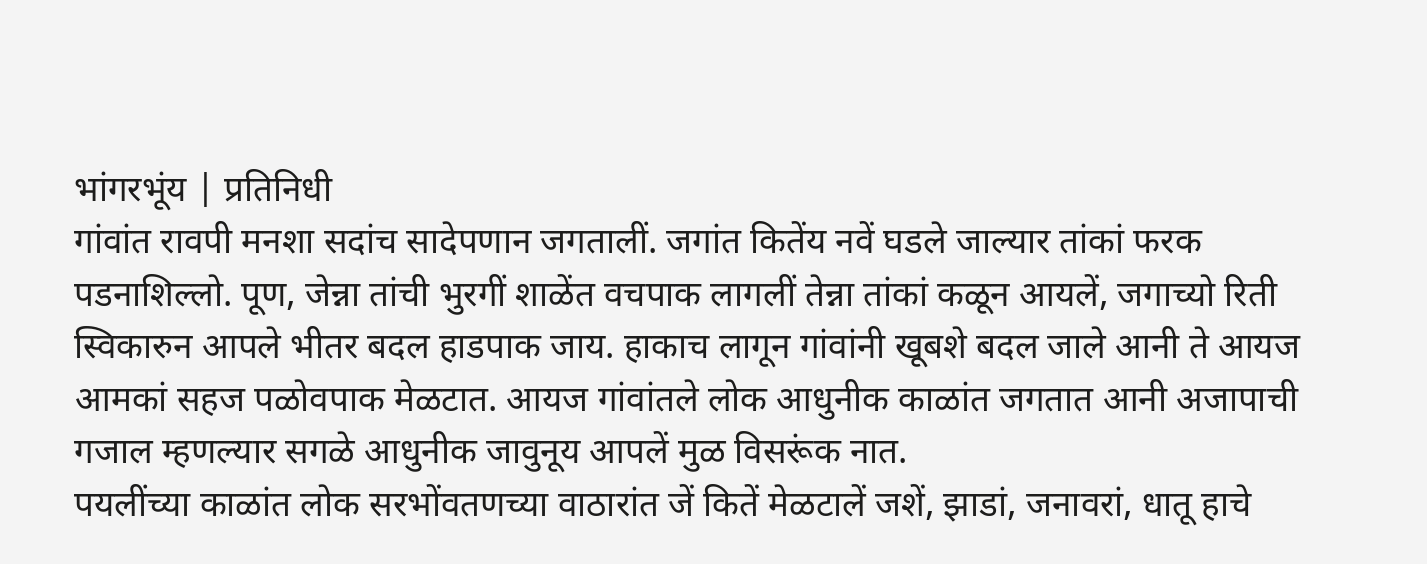भांगरभूंय | प्रतिनिधी
गांवांत रावपी मनशा सदांच सादेपणान जगतालीं. जगांत कितेंय नवें घडले जाल्यार तांकां फरक पडनाशिल्लो. पूण, जेन्ना तांची भुरगीं शाळेंत वचपाक लागलीं तेन्ना तांकां कळून आयलें, जगाच्यो रिती स्विकारुन आपले भीतर बदल हाडपाक जाय. हाकाच लागून गांवांनी खूबशे बदल जाले आनी ते आयज आमकां सहज पळोवपाक मेळटात. आयज गांवांतले लोक आधुनीक काळांत जगतात आनी अजापाची गजाल म्हणल्यार सगळे आधुनीक जावुनूय आपलें मुळ विसरूंक नात.
पयलींच्या काळांत लोक सरभोंवतणच्या वाठारांत जें कितें मेळटालें जशें, झाडां, जनावरां, धातू हाचे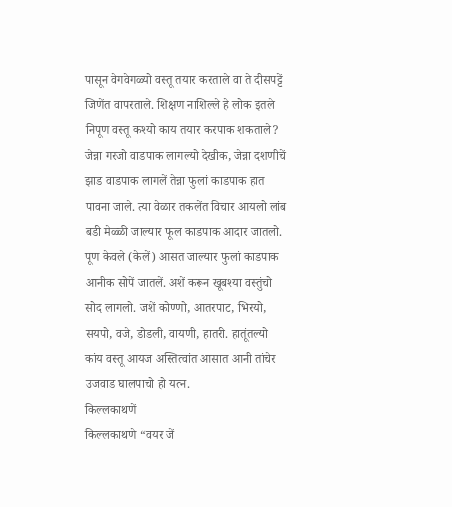पासून वेगवेगळ्यो वस्तू तयार करताले वा ते दीसपट्टें जिणेंत वापरताले. शिक्षण नाशिल्ले हे लोक इतले निपूण वस्तू कश्यो काय तयार करपाक शकताले? जेन्ना गरजो वाडपाक लागल्यो देखीक, जेन्ना दशणीचें झाड वाडपाक लागलें तेन्ना फुलां काडपाक हात पावना जाले. त्या वेळार तकलेंत विचार आयलो लांब बडी मेळ्ळी जाल्यार फूल काडपाक आदार जातलो. पूण केवले (केलें) आसत जाल्यार फुलां काडपाक आनीक सोपें जातलें. अशें करून खूबश्या वस्तुंचो सोद लागलो. जशें कोण्णो, आतरपाट, भिरयो, सयपो, वजे, डोडली, वायणी, हातरी. हातूंतल्यो कांय वस्तू आयज अस्तित्वांत आसात आनी तांचेर उजवाड घालपाचो हो यत्न.
किल्लकाथणें
किल्लकाथणे “वयर जें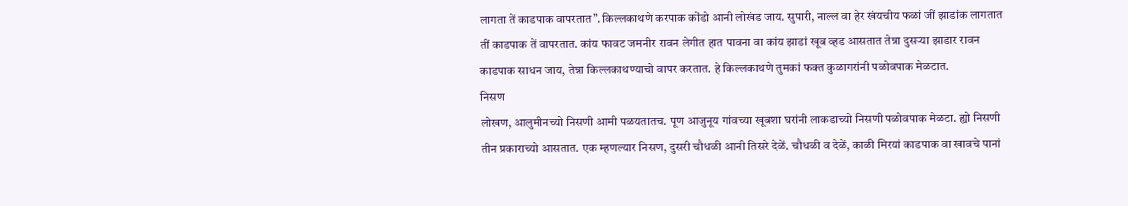लागता तें काडपाक वापरतात”. किल्लकाथणे करपाक कोंडो आनी लोखंड जाय. सुपारी, नाल्ल वा हेर खंयचीय फळां जीं झाडांक लागतात तीं काडपाक तें वापरतात. कांय फावट जमनीर रावन लेगीत हात पावना वा कांय झाडां खूब व्हड आसतात तेन्ना दुसऱ्या झाडार रावन काडपाक साधन जाय, तेन्ना किल्लकाथण्याचो वापर करतात. हे किल्लकाथणे तुमकां फक्त कुळागरांनी पळोवपाक मेळटात.
निसण
लोखण, आलुमीनच्यो निसणी आमी पळयतातच. पूण आजुनूय गांवच्या खूबशा घरांनी लाकडाच्यो निसणी पळोवपाक मेळटा. ह्यो निसणी तीन प्रकाराच्यो आसतात. एक म्हणल्यार निसण, दुसरी चौधळी आनी तिसरे देळें. चौधळी व देळें, काळी मिरयां काडपाक वा खावचे पानां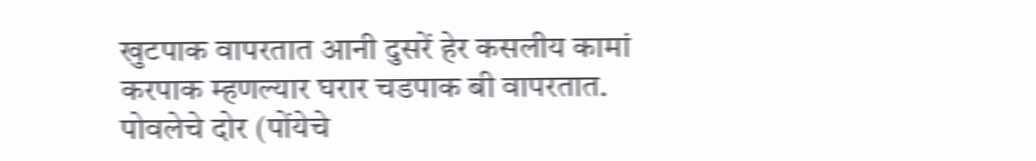खुटपाक वापरतात आनी दुसरें हेर कसलीय कामां करपाक म्हणल्यार घरार चडपाक बी वापरतात.
पोवलेचे दोर (पोंयेचे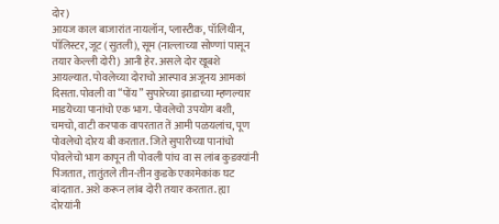दोर)
आयज काल बाजारांत नायलॉन, प्लास्टीक, पॉलिथीन, पॉलिस्टर, जूट (सुतली), सूम (नाल्लाच्या सोण्णां पासून तयार केल्ली दोरी) आनी हेर. असले दोर खूबशे आयल्यात. पोवलेच्या दोराचो आस्पाव अजूनय आमकां दिसता. पोवली वा “पोंय” सुपारेच्या झाडाच्या म्हणल्यार माडयेच्या पानांचो एक भाग. पोवलेचो उपयोग बशी, चमचो, वाटी करपाक वापरतात तें आमी पळयलांच, पूण पोवलेचो दोरय बी करतात. जिते सुपारीच्या पानांचो पोवलेचो भाग कापून ती पोवली पांच वा स लांब कुडक्यांनी पिंजतात, तातुंतले तीन-तीन कुडके एकामेकांक घट बांदतात. अशे करून लांब दोरी तयार करतात. ह्या दोरयांनी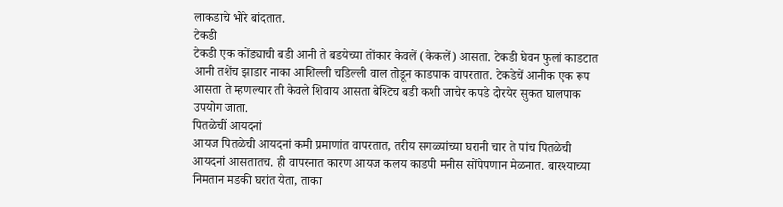लाकडाचे भोरे बांदतात.
टेकडी
टेकडी एक कोंड्याची बडी आनी ते बडयेच्या तोंकार केवलें (केकलें) आसता. टेकडी घेवन फुलां काडटात आनी तशेंच झाडार नाका आशिल्ली चडिल्ली वाल तोडून काडपाक वापरतात. टेकडेचें आनीक एक रूप आसता ते म्हणल्यार ती केवले शिवाय आसता बेश्टिच बडी कशी जाचेर कपडे दोरयेर सुकत घालपाक उपयोग जाता.
पितळेचीं आयदनां
आयज पितळेची आयदनां कमी प्रमाणांत वापरतात, तरीय सगळ्यांच्या घरानी चार ते पांच पितळेची आयदनां आसतातच. ही वापरनात कारण आयज कलय काडपी मनीस सोंपेपणान मेळनात. बारश्याच्या निमतान मडकी घरांत येता, ताका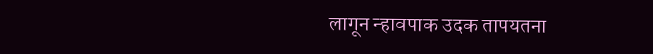लागून न्हावपाक उदक तापयतना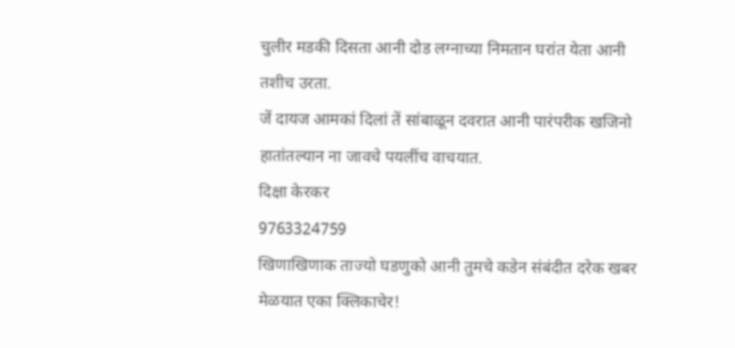चुलीर मडकी दिसता आनी दोड लग्नाच्या निमतान घरांत येता आनी तशीच उरता.
जें दायज आमकां दिलां तें सांबाळून दवरात आनी पारंपरीक खजिनो हातांतल्यान ना जावचे पयलींच वाचयात.
दिक्षा केरकर
9763324759
खिणाखिणाक ताज्यो घडणुको आनी तुमचे कडेन संबंदीत दरेक खबर मेळयात एका क्लिकाचेर!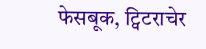फेसबूक, ट्विटराचेर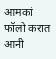आमकां फॉलो करात आनी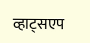व्हाट्सएप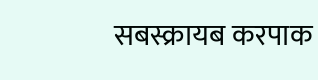सबस्क्रायब करपाक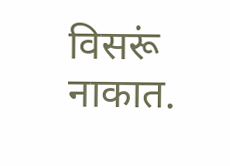विसरूं नाकात.